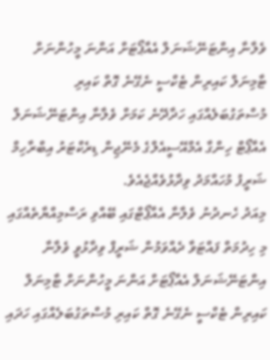ވެލާނާ އިންޓަނޭޝަނަލް އެއާޕޯޓަށް އަންނަ މީހުންނަށް ޓާމިނަލް ކައިރިން ޓެކްސީ ނެގޭނެ ގޮތް ކައިރި މުސްތަގުބަލެއްގައި ހަދާދޭނެ ކަމަށް ވެލާނާ އިންޓަނޭޝަނަލް އެއާޕޯޓް ހިންގާ އެމްއޭސީއެލްގެ މެނޭޖިން ޑިރެކްޓަރު އިބްރާހިމް ޝަރީފު މުހައްމަދު ވިދާޅުވެއްޖެއެވެ.
މިއަދު ހެނދުނު ވެލާނާ އެއާޕޯޓްގައި ބޭއްވި ރަސްމިއްޔާތެއްގައި މި ހިދުމަތް ފައްޓަވާ ދެއްވަމުން ޝަރީފް ވިދާޅުވީ ވެލާނާ އިންޓަނޭޝަނަލް އެއާޕޯޓަށް އަންނަ މީހުންނަށް ޓާމިނަލް ކައިރިން ޓެކްސީ ނެގޭނެ ގޮތް ކައިރި މުސްތަގުބަލެއްގައި ހަދައި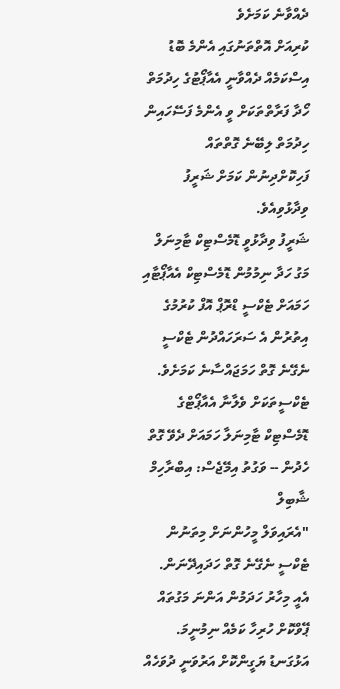ދެއްވާނެ ކަމަށެވެ
ކުރިއަށް އޮތްތަނުގައި އެންމެ ބޮޑު އިސްކަމެއް ދެއްވާނީ އެއާޕޯޓުގެ ހިދުމަތް ހޯދާ ފަރާތްތަކަށް ވީ އެންމެ ފަސޭހައިން ހިދުމަތް ލިބޭނެ ގޮތްތައް ފަހިކޮށްދިނުން ކަމަށް ޝަރީފު ވިދާޅުވިއެވެ.
ޝަރީފު ވިދާޅުވީ ޑޮމެސްޓިކް ޓާމިނަލް މަގު ހަދާ ނިމުމުން ޑޮމެސްޓިކް އެއާޕޯޓާއި ހަމައަށް ޓެކްސީ ޑްރޮޕް އޮފް ކުރުމުގެ އިތުރުން އެ ސަރަހައްދުން ޓެކްސީ ނެގޭނެ ގޮތް ހަމަޖައްސާނެ ކަމަށެވެ.
ޓެކްސީތަކަށް ވެލާނާ އެއާޕޯޓްގެ ޑޮމެސްޓިކް ޓާމިނަލާ ހަމައަށް ދެވޭ ގޮތް ހެދުން -- ވަގުތު އިމޭޖެސް: އިބްރާހިމް ޝާބިލް
"އެރައިވަލް މީހުންނަށް މިތަނުން ޓެކްސީ ނެގޭނެ ގޮތް ހަދައިދޭނަން. އެއީ މިހާރު ހަދަމުން އަންނަ މަގުތައް ޕޭވްކޮށް ހުރިހާ ކަމެއް ނިމުނީމަ. އަޅުގަނޑު ޔަގީންކޮށް އަރުވަނީ ދުވަހެއް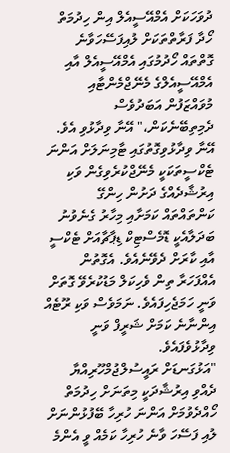ދުވަހަކަށް އެމްއޭސީއެލް އިން ހިދުމަތް ހޯދާ ފަރާތްތަކަށް ލުއިފަސޭހަވާނެ ގޮތްތައް ހޯދުމުގައި އެމްއޭސީއެލް އާއި އެމްއޭސީއެލްގެ މެނޭޖްމެންޓާއި މުވައްޒަފުން އަބަދުވެސް ދެމިތިބޭނެކަން،" އޭނާ ވިދާޅުވި އެވެ.
އޭނާ ވިދާޅުވިގޮތުގައި ޓާމިނަލަށް އަންނަ ޓެކްސީތަކަކީ މެނޭޖްކުރެވިގެން ވަކި އިރުޝާދެއްގެ ދަށުން ހިންގޭ ކަންތައްތައް ކަމަށާއި މިހާރު ގެނެވުނު ބަދަލާއެކީ ޑޮމެސްޓިކް ޑިޕާޗާއަށް ޓެކްސީ އާއި ކާރަށް ދެވޭނެއެވެ. އެގޮތުން އެއްފަހަރާ ތިން ވެހިކަލް މަޑުކުރެވޭ ގޮތަށް ވަނީ ހަމަޖެހިފައެވެ. ނަމަވެސް ވަކި ރޫޓެއް އިންނާނެ ކަމަށް ޝަރީފް ވަނީ ވިދާޅުވެފައެވެ.
"އަޅުގަނޑަށް ރައީސުލްޖުމްހޫރިއްޔާ ދެއްވި އިރުޝާދަކީ މިތަނަށް ހިދުމަތް ހޯއްދެވުމަށް އަންނަ ހުރިހާ ބޭފުޅުންނަށް ލުއި ފަސޭހަ ވާނެ ހުރިހާ ކަމެއް ވީ އެންމެ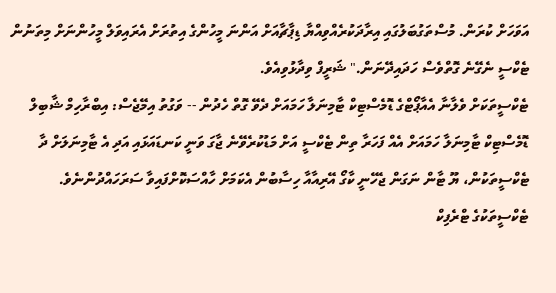އަވަހަށް ކުރަން. މުސްތަގުބަލުގައި އިރާދަކުރެއްވިއްޔާ ޑިޕާޗާއަށް އަންނަ މީހުންގެ އިތުރަށް އެރައިވަލް މީހުންނަށް މިތަނުން ޓެކްސީ ނެގޭނެ ގޮތްވެސް ހަދައިދޭނަން." ޝަރީފް ވިދާޅުވިއެވެ.
ޓެކްސީތަކަށް ވެލާނާ އެއާޕޯޓްގެ ޑޮމެސްޓިކް ޓާމިނަލާ ހަމައަށް ދެވޭ ގޮތް ހެދުން -- ވަގުތު އިމޭޖެސް: އިބްރާހިމް ޝާބިލް
ޑޮމެސްޓިކް ޓާމިނަލާ ހަމައަށް އެއް ފަހަރާ ތިން ޓެކްސީ އަށް މަޑުކުރެވޭނެ ޖާގަ ވަނީ ކަނޑައަޅައި އަދި އެ ޓާމިނަލަށް ދާ ޓެކްސީތަކުން، ޔޫ ޓާން ނަގަން ޖެހޭނީ ކާގޯ އޭރިއާއާ ހިސާބުން އެކަމަށް ހާއްސަކޮށްފައިވާ ސަރަހައްދުންނެވެ. ޓެކްސީތަކުގެ ޓްރެފިކް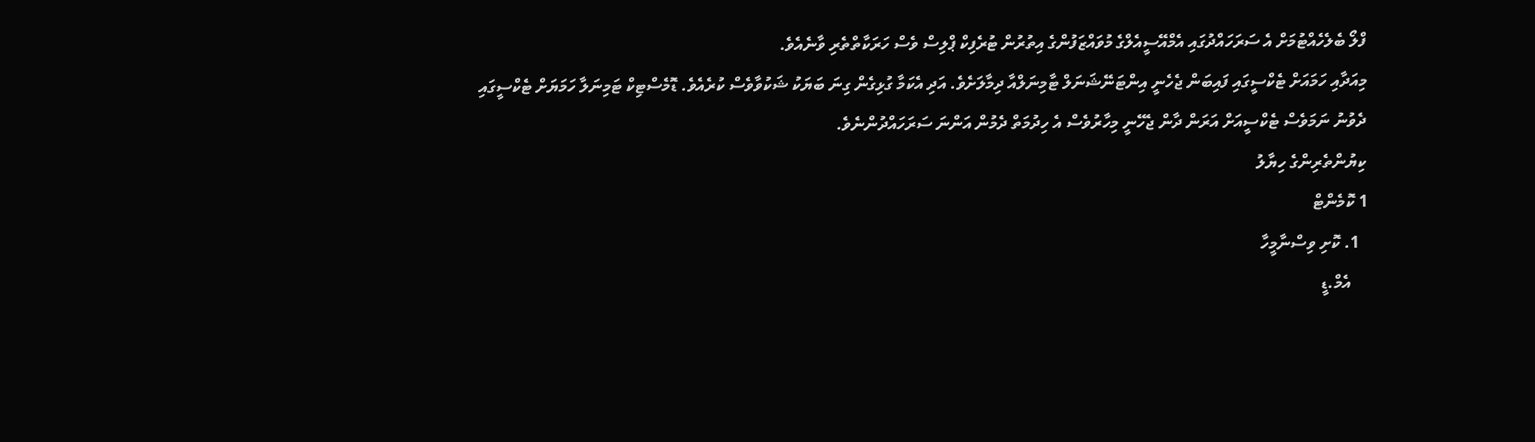ފްލޯ ބެލެހެއްޓުމަށް އެ ސަރަހައްދުގައި އެމްއޭސީއެލްގެ މުވައްޒަފުންގެ އިތުރުން ޓުރެފިކް ޕްލިސް ވެސް ހަރަކާތްތެރި ވާނެއެވެ.
މިއަދާއި ހަމައަށް ޓެކްސީގައި ފައިބަން ޖެހެނީ އިންޓަނޭޝަނަލް ޓާމިނަލްއާ ދިމާލަށެވެ. އަދި އެކަމާ ގުޅިގެން ގިނަ ބަޔަކު ޝަކުވާވެސް ކުރެއެވެ. ޑޮމެސްޓިކް ޓަމިނަލާ ހަމަޔަށް ޓެކްސީގައި ދެވުނު ނަމަވެސް ޓެކްސީއަށް އަރަން ދާން ޖެހޭނީ މިހާރުވެސް އެ ހިދުމަތް ދެމުން އަންނަ ސަރަހައްދުންނެވެ.
ކިޔުންތެރިންގެ ހިޔާލު
1 ކޮމެންޓް
  1. ކޮށި ވިސްނާމީހާ
    އެމް.ޑީ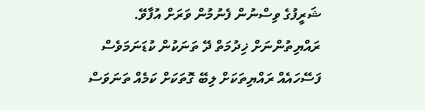ޝަރީފުގެ ވިސްނުން ފެނުމުން ވަރަށް އުފާވޭ. ރައްޔިތުންނަށް ޚިދުމަތް ދޭ ތަނަކުން ކުޑަނަމަވެސް ފަސޭހައެއް ރައްޔިތަކަށް ލިބޭ ގޮތަކަށް ކަމެއް ތަނަވަސް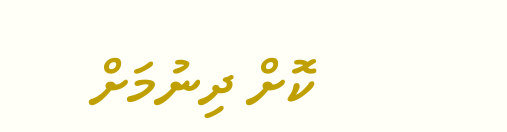ކޮށް ދިނުމަށް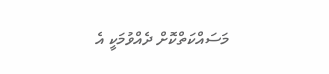މަސައްކަތްކޮށް ދެއްވުމަކީ އެ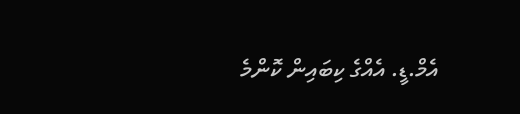އެމް.ޑީ. އެއްގެ ކިބައިން ކޮންމެ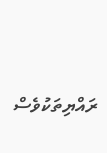ރައްޔިތަކުވެސް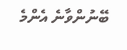ބޭނުންވާނެ އެންމެ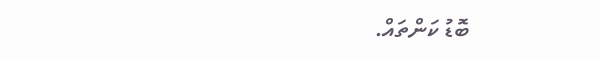ބޮޑު ކަންތައް.